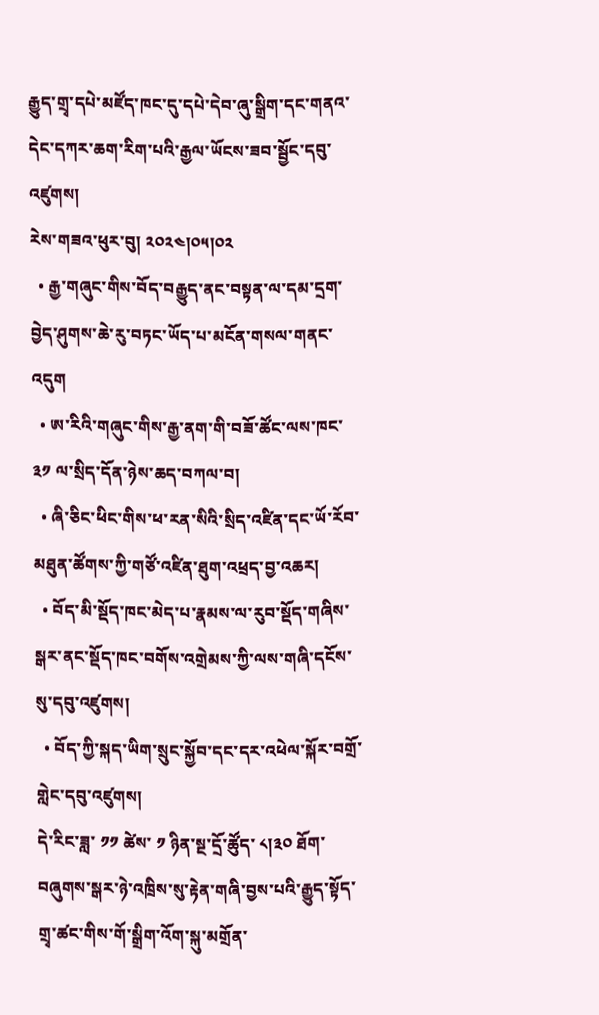རྒྱུད་གྲྭ་དཔེ་མཛོད་ཁང་དུ་དཔེ་དེབ་ཞུ་སྒྲིག་དང་གནའ་དེང་དཀར་ཆག་རིག་པའི་རྒྱལ་ཡོངས་ཟབ་སྦྱོང་དབུ་འཛུགས།
རེས་གཟའ་ཕུར་བུ། ༢༠༢༤།༠༥།༠༢
  • རྒྱ་གཞུང་གིས་བོད་བརྒྱུད་ནང་བསྟན་ལ་དམ་དྲག་བྱེད་ཤུགས་ཆེ་རུ་བཏང་ཡོད་པ་མངོན་གསལ་གནང་འདུག
  • ཨ་རིའི་གཞུང་གིས་རྒྱ་ནག་གི་བཟོ་ཚོང་ལས་ཁང་ ༣༡ ལ་སྲིད་དོན་ཉེས་ཆད་བཀལ་བ།
  • ཞི་ཅིང་ཕིང་གིས་ཕ་རན་སིའི་སྲིད་འཛིན་དང་ཡོ་རོབ་མཐུན་ཚོགས་ཀྱི་གཙོ་འཛིན་ཐུག་འཕྲད་བྱ་འཆར།
  • བོད་མི་སྡོད་ཁང་མེད་པ་རྣམས་ལ་རུབ་སྡོད་གཞིས་སྒར་ནང་སྡོད་ཁང་བགོས་འགྲེམས་ཀྱི་ལས་གཞི་དངོས་སུ་དབུ་འཛུགས།
  • བོད་ཀྱི་སྐད་ཡིག་སྲུང་སྐྱོབ་དང་དར་འཕེལ་སྐོར་བགྲོ་གླེང་དབུ་འཛུགས།
དེ་རིང་ཟླ་ ༡༡ ཚེས་ ༡ ཉིན་སྔ་དྲོ་ཚོུད་ ༨།༣༠ ཐོག་བཞུགས་སྒར་ཉེ་འཁྲིས་སུ་རྟེན་གཞི་བྱས་པའི་རྒྱུད་སྟོད་གྲྭ་ཚང་གིས་གོ་སྒྲིག་འོག་སྐུ་མགྲོན་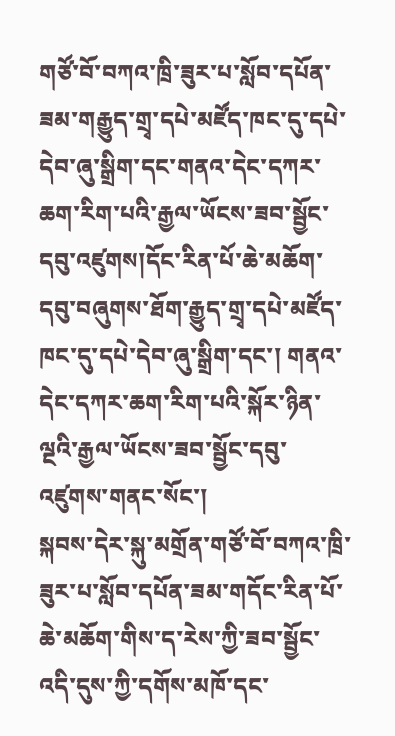གཙོ་བོ་བཀའ་ཁྲི་ཟུར་པ་སློབ་དཔོན་ཟམ་གརྒྱུད་གྲྭ་དཔེ་མཛོད་ཁང་དུ་དཔེ་དེབ་ཞུ་སྒྲིག་དང་གནའ་དེང་དཀར་ཆག་རིག་པའི་རྒྱལ་ཡོངས་ཟབ་སྦྱོང་དབུ་འཛུགས།དོང་རིན་པོ་ཆེ་མཆོག་དབུ་བཞུགས་ཐོག་རྒྱུད་གྲྭ་དཔེ་མཛོད་ཁང་དུ་དཔེ་དེབ་ཞུ་སྒྲིག་དང་། གནའ་དེང་དཀར་ཆག་རིག་པའི་སྐོར་ཉིན་ལྔའི་རྒྱལ་ཡོངས་ཟབ་སྦྱོང་དབུ་འཛུགས་གནང་སོང་།
སྐབས་དེར་སྐུ་མགྲོན་གཙོ་བོ་བཀའ་ཁྲི་ཟུར་པ་སློབ་དཔོན་ཟམ་གདོང་རིན་པོ་ཆེ་མཆོག་གིས་ད་རེས་ཀྱི་ཟབ་སྦྱོང་འདི་དུས་ཀྱི་དགོས་མཁོ་དང་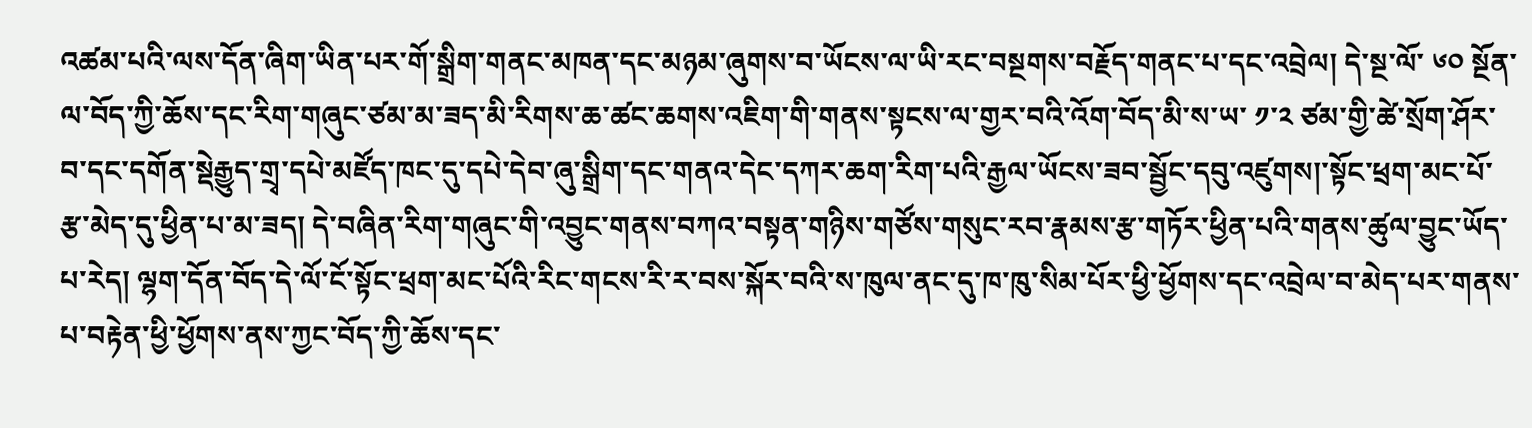འཚམ་པའི་ལས་དོན་ཞིག་ཡིན་པར་གོ་སྒྲིག་གནང་མཁན་དང་མཉམ་ཞུགས་བ་ཡོངས་ལ་ཡི་རང་བསྔགས་བརྗོད་གནང་པ་དང་འབྲེལ། དེ་སྔ་ལོ་ ༦༠ སྔོན་ལ་བོད་ཀྱི་ཆོས་དང་རིག་གཞུང་ཙམ་མ་ཟད་མི་རིགས་ཆ་ཚང་ཆགས་འཇིག་གི་གནས་སྟངས་ལ་གྱར་བའི་འོག་བོད་མི་ས་ཡ་ ༡་༢ ཙམ་གྱི་ཚེ་སྲོག་ཤོར་བ་དང་དགོན་སྡེརྒྱུད་གྲྭ་དཔེ་མཛོད་ཁང་དུ་དཔེ་དེབ་ཞུ་སྒྲིག་དང་གནའ་དེང་དཀར་ཆག་རིག་པའི་རྒྱལ་ཡོངས་ཟབ་སྦྱོང་དབུ་འཛུགས།་སྟོང་ཕྲག་མང་པོ་རྩ་མེད་དུ་ཕྱིན་པ་མ་ཟད། དེ་བཞིན་རིག་གཞུང་གི་འབྱུང་གནས་བཀའ་བསྟན་གཉིས་གཙོས་གསུང་རབ་རྣམས་རྩ་གཏོར་ཕྱིན་པའི་གནས་ཚུལ་བྱུང་ཡོད་པ་རེད། ལྷག་དོན་བོད་དེ་ལོ་ངོ་སྟོང་ཕྲག་མང་པོའི་རིང་གངས་རི་ར་བས་སྐོར་བའི་ས་ཁུལ་ནང་དུ་ཁ་ཁུ་སིམ་པོར་ཕྱི་ཕྱོགས་དང་འབྲེལ་བ་མེད་པར་གནས་པ་བརྟེན་ཕྱི་ཕྱོགས་ནས་ཀྱང་བོད་ཀྱི་ཆོས་དང་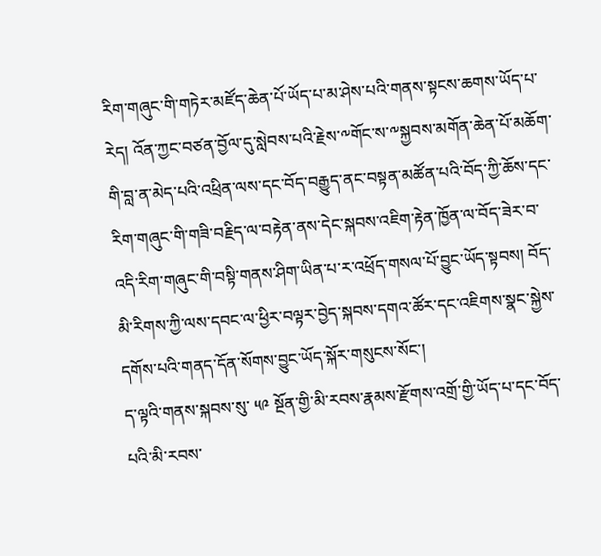རིག་གཞུང་གི་གཏེར་མཛོད་ཆེན་པོ་ཡོད་པ་མ་ཤེས་པའི་གནས་སྟངས་ཆགས་ཡོད་པ་རེད། འོན་ཀྱང་བཙན་བྱོལ་དུ་སླེབས་པའི་རྗེས་༸གོང་ས་༸སྐྱབས་མགོན་ཆེན་པོ་མཆོག་གི་བླ་ན་མེད་པའི་འཕྲིན་ལས་དང་བོད་བརྒྱུད་ནང་བསྟན་མཚོན་པའི་བོད་ཀྱི་ཆོས་དང་རིག་གཞུང་གི་གཟི་བརྗིད་ལ་བརྟེན་ནས་དེང་སྐབས་འཇིག་རྟེན་ཁྱོན་ལ་བོད་ཟེར་བ་འདི་རིག་གཞུང་གི་བསྟི་གནས་ཤིག་ཡིན་པ་ར་འཕྲོད་གསལ་པོ་བྱུང་ཡོད་སྟབས། བོད་མི་རིགས་ཀྱི་ལས་དབང་ལ་ཕྱིར་བལྟར་བྱེད་སྐབས་དགའ་ཚོར་དང་འཇིགས་སྣང་སྐྱེས་དགོས་པའི་གནད་དོན་སོགས་བྱུང་ཡོད་སྐོར་གསུངས་སོང་།
ད་ལྟའི་གནས་སྐབས་སུ་ ༥༩ སྔོན་གྱི་མི་རབས་རྣམས་རྫོགས་འགྲོ་གྱི་ཡོད་པ་དང་བོད་པའི་མི་རབས་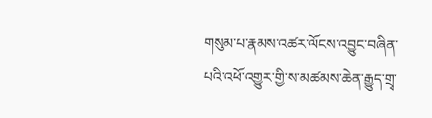གསུམ་པ་རྣམས་འཚར་ལོངས་འབྱུང་བཞིན་པའི་འཕོ་འགྱུར་གྱི་ས་མཚམས་ཆེན་རྒྱུད་གྲྭ་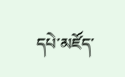དཔེ་མཛོད་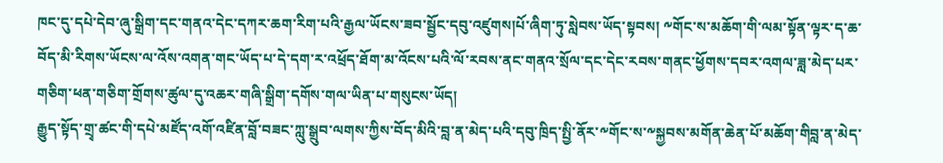ཁང་དུ་དཔེ་དེབ་ཞུ་སྒྲིག་དང་གནའ་དེང་དཀར་ཆག་རིག་པའི་རྒྱལ་ཡོངས་ཟབ་སྦྱོང་དབུ་འཛུགས།པོ་ཞིག་ཏུ་སླེབས་ཡོད་སྟབས། ༸གོང་ས་མཆོག་གི་ལམ་སྟོན་ལྟར་ད་ཆ་བོད་མི་རིགས་ཡོངས་ལ་འོས་འགན་གང་ཡོད་པ་དེ་དག་ར་འཕྲོད་ཐོག་མ་འོངས་པའི་ལོ་རབས་ནང་གནའ་སྲོལ་དང་དེང་རབས་གནང་ཕྱོགས་དབར་འགལ་ཟླ་མེད་པར་གཅིག་ཕན་གཅིག་གྲོགས་ཚུལ་དུ་འཆར་གཞི་སྒྲིག་དགོས་གལ་ཡིན་པ་གསུངས་ཡོད།
རྒྱུད་སྟོད་གྲྭ་ཚང་གི་དཔེ་མཛོད་འགོ་འཛིན་བློ་བཟང་ཀླུ་སྒྲུབ་ལགས་ཀྱིས་བོད་མིའི་བླ་ན་མེད་པའི་དབུ་ཁྲིད་སྤྱི་ནོར་༸གོང་ས་༸སྐྱབས་མགོན་ཆེན་པོ་མཆོག་གིབླ་ན་མེད་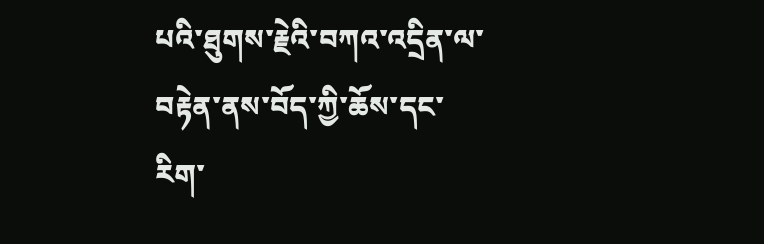པའི་ཐུགས་རྗེའི་བཀའ་འདྲིན་ལ་བརྟེན་ནས་བོད་ཀྱི་ཆོས་དང་རིག་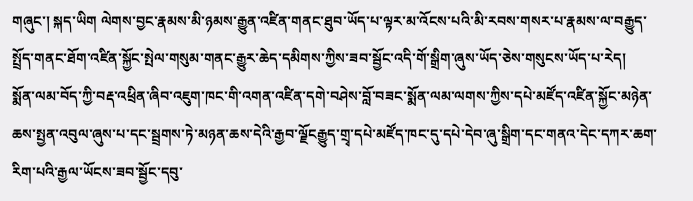གཞུང་། སྐད་ཡིག ལེགས་བྱང་རྣམས་མི་ཉམས་རྒྱུན་འཛིན་གནང་ཐུབ་ཡོད་པ་ལྟར་མ་འོངས་པའི་མི་རབས་གསར་པ་རྣམས་ལ་བརྒྱུད་སྤྲོད་གནང་ཐོག་འཛིན་སྐྱོང་སྤེལ་གསུམ་གནང་རྒྱུར་ཆེད་དམིགས་ཀྱིས་ཟབ་སྦྱོང་འདི་གོ་སྒྲིག་ཞུས་ཡོད་ཅེས་གསུངས་ཡོད་པ་རེད།
སྨོན་ལམ་བོད་ཀྱི་བརྡ་འཕྲིན་ཞིབ་འཇུག་ཁང་གི་འགན་འཛིན་དགེ་བཤེས་བློ་བཟང་སྨོན་ལམ་ལགས་ཀྱིས་དཔེ་མཛོད་འཛིན་སྐྱོང་མཉེན་ཆས་སྤྱན་འབུལ་ཞུས་པ་དང་སྦྲགས་ཏེ་མཉན་ཆས་དེའི་རྒྱབ་ལྗོངརྒྱུད་གྲྭ་དཔེ་མཛོད་ཁང་དུ་དཔེ་དེབ་ཞུ་སྒྲིག་དང་གནའ་དེང་དཀར་ཆག་རིག་པའི་རྒྱལ་ཡོངས་ཟབ་སྦྱོང་དབུ་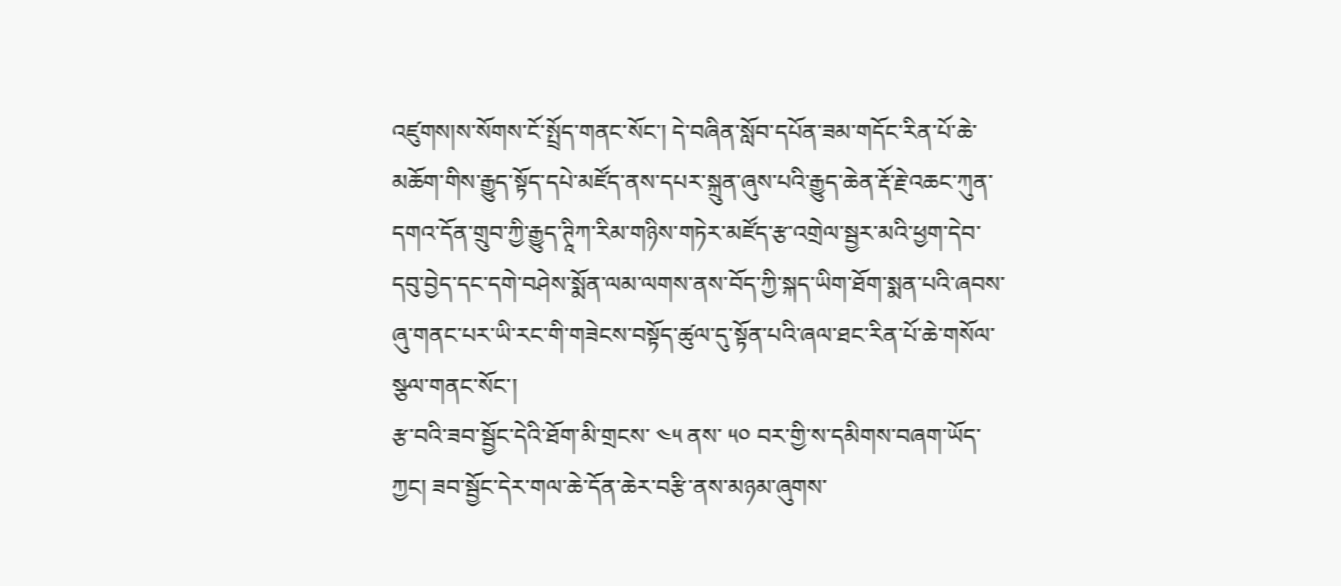འཛུགས།ས་སོགས་ངོ་སྤྲོད་གནང་སོང་། དེ་བཞིན་སློབ་དཔོན་ཟམ་གདོང་རིན་པོ་ཆེ་མཆོག་གིས་རྒྱུད་སྟོད་དཔེ་མཛོད་ནས་དཔར་སྐྲུན་ཞུས་པའི་རྒྱུད་ཆེན་རྡོ་རྗེ་འཆང་ཀུན་དགའ་དོན་གྲུབ་ཀྱི་རྒྱུད་ཊཱིཀ་རིམ་གཉིས་གཏེར་མཛོད་རྩ་འགྲེལ་སྦྱར་མའི་ཕྱག་དེབ་དབུ་བྱེད་དང་དགེ་བཤེས་སྨོན་ལམ་ལགས་ནས་བོད་ཀྱི་སྐད་ཡིག་ཐོག་སྨན་པའི་ཞབས་ཞུ་གནང་པར་ཡི་རང་གི་གཟེངས་བསྟོད་ཚུལ་དུ་སྟོན་པའི་ཞལ་ཐང་རིན་པོ་ཆེ་གསོལ་སྩལ་གནང་སོང་།
རྩ་བའི་ཟབ་སྦྱོང་དེའི་ཐོག་མི་གྲངས་ ༤༥ ནས་ ༥༠ བར་གྱི་ས་དམིགས་བཞག་ཡོད་ཀྱང། ཟབ་སྦྱོང་དེར་གལ་ཆེ་དོན་ཆེར་བརྩི་ནས་མཉམ་ཞུགས་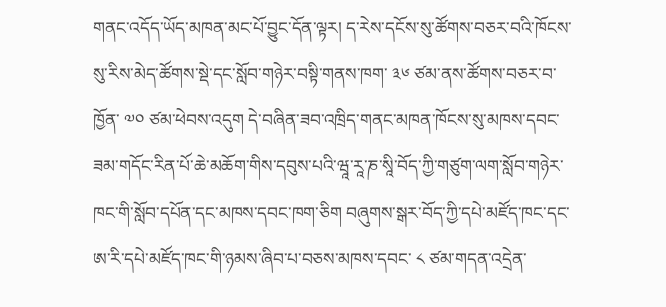གནང་འདོད་ཡོད་མཁན་མང་པོ་བྱུང་དོན་ལྟར། ད་རེས་དངོས་སུ་ཚོགས་བཅར་བའི་ཁོངས་སུ་རིས་མེད་ཚོགས་སྡེ་དང་སློབ་གཉེར་བསྟི་གནས་ཁག་ ༣༦ ཙམ་ནས་ཚོགས་བཅར་བ་ཁྱོན་ ༧༠ ཙམ་ཕེབས་འདུག དེ་བཞིན་ཟབ་འཁྲིད་གནང་མཁན་ཁོངས་སུ་མཁས་དབང་ཟམ་གདོང་རིན་པོ་ཆེ་མཆོག་གིས་དབུས་པའི་ཝཱ་རཱ་ཎ་སཱི་བོད་ཀྱི་གཙུག་ལག་སློབ་གཉེར་ཁང་གི་སློབ་དཔོན་དང་མཁས་དབང་ཁག་ཅིག བཞུགས་སྒར་བོད་ཀྱི་དཔེ་མཛོད་ཁང་དང་ཨ་རི་དཔེ་མཛོད་ཁང་གི་ཉམས་ཞིབ་པ་བཅས་མཁས་དབང་ ༨ ཙམ་གདན་འདྲེན་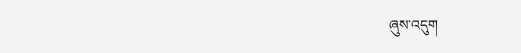ཞུས་འདུག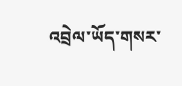འབྲེལ་ཡོད་གསར་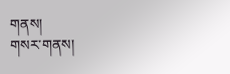གནས།
གསར་གནས།